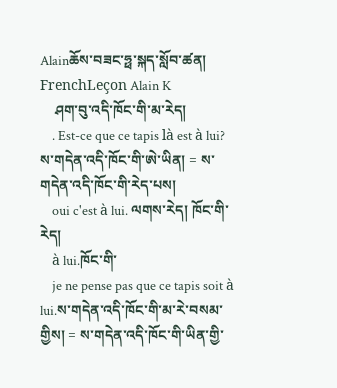Alainཆོས་བཟང་ཧྥ་སྐད་སློབ་ཚན། FrenchLeçon Alain K
    ཤག་བུ་འདི་ཁོང་གི་མ་རེད།
    . Est-ce que ce tapis là est à lui? ས་གདེན་འདི་ཁོང་གི་ཨེ་ཡིན། = ས་གདེན་འདི་ཁོང་གི་རེད་པས།
    oui c'est à lui. ལགས་རེད། ཁོང་གི་རེད།
    à lui.ཁོང་གི་
    je ne pense pas que ce tapis soit à lui.ས་གདེན་འདི་ཁོང་གི་མ་རེ་བསམ་གྱིས། = ས་གདེན་འདི་ཁོང་གི་ཡིན་གྱི་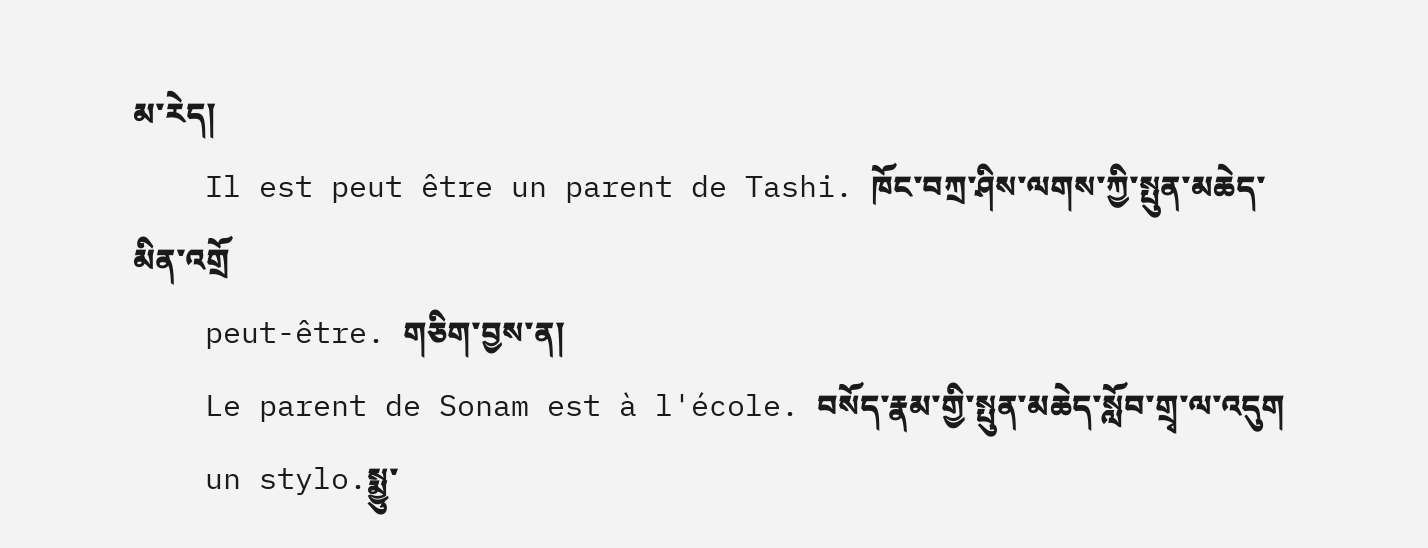མ་རེད།
    Il est peut être un parent de Tashi. ཁོང་བཀྲ་ཤིས་ལགས་ཀྱི་སྤུན་མཆེད་མིན་འགྲོ
    peut-être. གཅིག་བྱས་ན།
    Le parent de Sonam est à l'école. བསོད་རྣམ་གྱི་སྤུན་མཆེད་སློབ་གྲྭ་ལ་འདུག
    un stylo.སྨྱུ་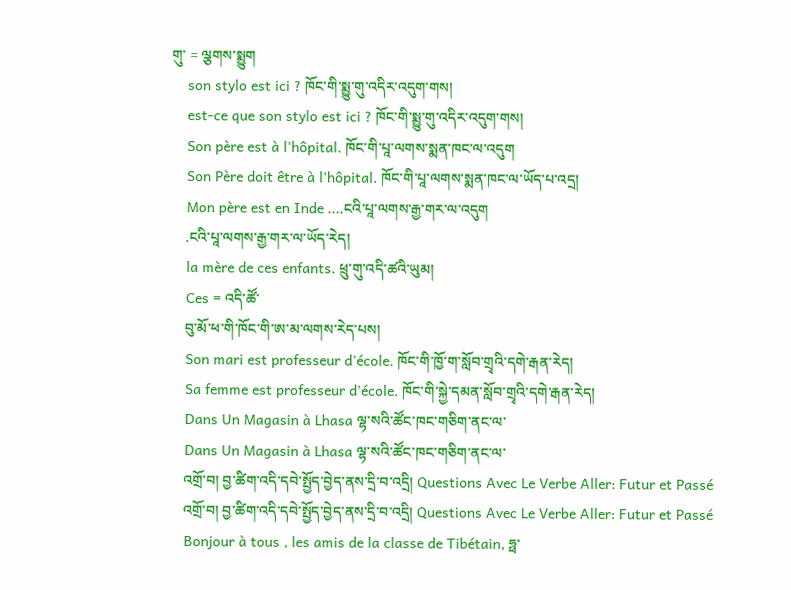གུ་ = ལྕགས་སྨྱུག
    son stylo est ici ? ཁོང་གི་སྨྱུ་གུ་འདིར་འདུག་གས།
    est-ce que son stylo est ici ? ཁོང་གི་སྨྱུ་གུ་འདིར་འདུག་གས།
    Son père est à l'hôpital. ཁོང་གི་པཱ་ལགས་སྨན་ཁང་ལ་འདུག
    Son Père doit être à l'hôpital. ཁོང་གི་པཱ་ལགས་སྨན་ཁང་ལ་ཡོད་པ་འདྲ།
    Mon père est en Inde ....ངའི་པཱ་ལགས་རྒྱ་གར་ལ་འདུག
    .ངའི་པཱ་ལགས་རྒྱ་གར་ལ་ཡོད་རེད།
    la mère de ces enfants. ཕྲུ་གུ་འདི་ཚའི་ཡུམ།
    Ces = འདི་ཚོ་
    བུ་མོ་ཕ་གི་ཁོང་གི་ཨ་མ་ལགས་རེད་པས།
    Son mari est professeur d'école. ཁོང་གི་ཁྱོ་ག་སློབ་གྲྭའི་དགེ་རྒན་རེད།
    Sa femme est professeur d'école. ཁོང་གི་སྐྱེ་དམན་སློབ་གྲྭའི་དགེ་རྒན་རེད།
    Dans Un Magasin à Lhasa ལྷ་སའི་ཚོང་ཁང་གཅིག་ནང་ལ་
    Dans Un Magasin à Lhasa ལྷ་སའི་ཚོང་ཁང་གཅིག་ནང་ལ་
    འགྲོ་བ། བྱ་ཚིག་འདི་དབེ་སྤྱོད་བྱེད་ནས་དྲི་བ་འདྲི། Questions Avec Le Verbe Aller: Futur et Passé
    འགྲོ་བ། བྱ་ཚིག་འདི་དབེ་སྤྱོད་བྱེད་ནས་དྲི་བ་འདྲི། Questions Avec Le Verbe Aller: Futur et Passé
    Bonjour à tous , les amis de la classe de Tibétain, ཧྥ་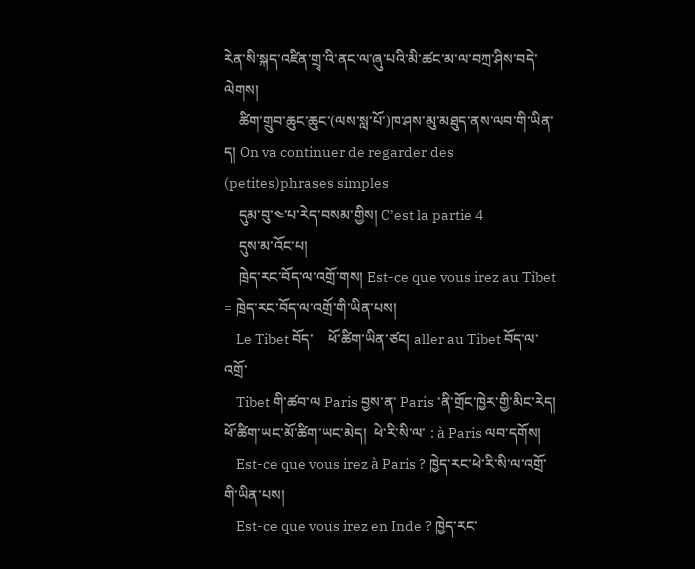རེན་སི་སྐད་འཛིན་གྲྭ་འི་ནང་ལ་ཞུ་པའི་མི་ཚང་མ་ལ་བཀྲ་ཤིས་བདེ་ལེགས།
    ཚིག་གྲུབ་ཆུང་ཆུང་(ལས་སླ་པོ་)ཁ་ཤས་མུ་མཐུད་ནས་ལབ་གི་ཡིན་ད། On va continuer de regarder des (petites)phrases simples
    དུམ་བུ་༤་པ་རེད་བསམ་གྱིས། C’est la partie 4
    དུས་མ་འོང་པ།
    ཁྲེད་རང་བོད་ལ་འགྲོ་གས། Est-ce que vous irez au Tibet = ཁྲེད་རང་བོད་ལ་འགྲོ་གི་ཡིན་པས།
    Le Tibet བོད་    ཕོ་ཚིག་ཡིན་ཙང། aller au Tibet བོད་ལ་འགྲོ་
    Tibet གི་ཚབ་ལ Paris བྱས་ན་ Paris ་ནི་གྲོང་ཁྱེར་གྱི་མིང་རེད།  ཕོ་ཚིག་ཡང་མོ་ཚིག་ཡང་མེད།  ཕེ་རི་སི་ལ་ : à Paris ལབ་དགོས།
    Est-ce que vous irez à Paris ? ཁྱེད་རང་ཕེ་རི་སི་ལ་འགྲོ་གི་ཡིན་པས།
    Est-ce que vous irez en Inde ? ཁྱེད་རང་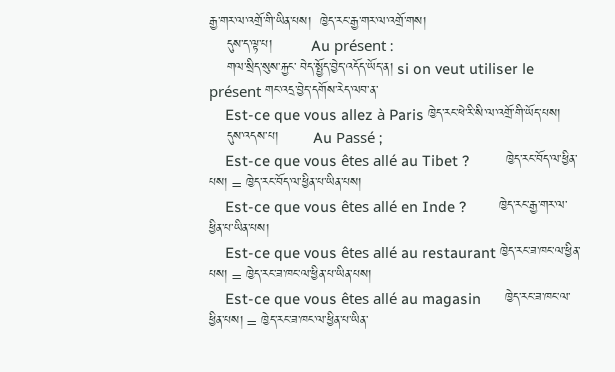རྒྱ་གར་ལ་འགྲོ་གི་ཡིན་པས།  ཁྱེད་རང་རྒྱ་གར་ལ་འགྲོ་གས།
    དུས་ད་ལྟ་པ།         Au présent :
    གལ་སྲིད་སུས་རྐྱང་ བེད་སྤྱོད་བྱེད་འདོད་ཡོད་ན། si on veut utiliser le présent གང་འདྲ་བྱེད་དགོས་རེད་ལབ་ན་
    Est-ce que vous allez à Paris ཁྱེད་རང་ཕེ་རི་སི་ལ་འགྲོ་གི་ཡོད་པས།
    དུས་འདས་པ།        Au Passé ;
    Est-ce que vous êtes allé au Tibet ?         ཁྱེད་རང་བོད་ལ་ཕྱིན་པས། = ཁྱེད་རང་བོད་ལ་ཕྱིན་པ་ཡིན་པས།
    Est-ce que vous êtes allé en Inde ?        ཁྱེད་རང་རྒྱ་གར་ལ་ཕྱིན་པ་ཡིན་པས།
    Est-ce que vous êtes allé au restaurant ཁྱེད་རང་ཟ་ཁང་ལ་ཕྱིན་པས། = ཁྱེད་རང་ཟ་ཁང་ལ་ཕྱིན་པ་ཡིན་པས།
    Est-ce que vous êtes allé au magasin      ཁྱེད་རང་ཟ་ཁང་ལ་ཕྱིན་པས། = ཁྱེད་རང་ཟ་ཁང་ལ་ཕྱིན་པ་ཡིན་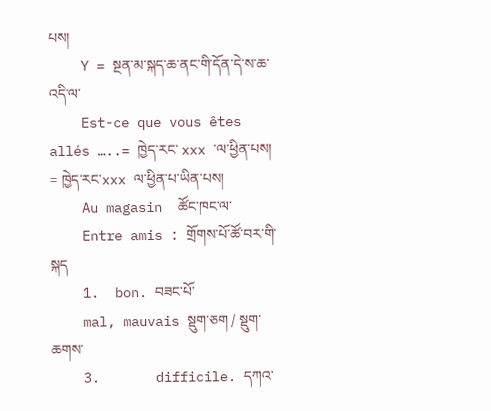པས།
    Y = སྔན་མ་སྐད་ཆ་ནང་གི་དོན་དེ་ས་ཆ་འདི་ལ་
    Est-ce que vous êtes allés …..= ཁྱེད་རང་ xxx ་ལ་ཕྱིན་པས། = ཁྱེད་རང་xxx ལ་ཕྱིན་པ་ཡིན་པས།
    Au magasin  ཚོང་ཁང་ལ་
    Entre amis : གྲོགས་པོ་ཚོ་བར་གི་སྐད
    1.  bon. བཟང་པོ་
    mal, mauvais སྡུག་ཅག / སྡུག་ཆགས་
    3.       difficile. དཀའ་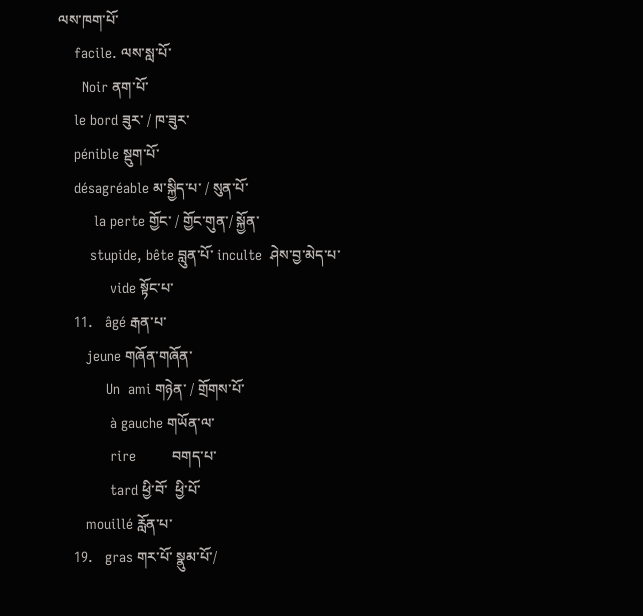ལས་ཁག་པོ་
    facile. ལས་སླ་པོ་
      Noir ནག་པོ་
    le bord ཟུར་ / ཁ་ཟུར་
    pénible སྡུག་པོ་
    désagréable མ་སྐྱིད་པ་ / སུན་པོ་
         la perte གྱོང་ / གྱོང་གུན་/ སྐྱོན་
        stupide, bête བླུན་པོ་ inculte  ཤེས་བྱ་མེད་པ་
             vide སྟོང་པ་
    11.   âgé རྒན་པ་
       jeune གཞོན་གཞོན་
            Un  ami གཉེན་ / གྲོགས་པོ་
             à gauche གཡོན་ལ་
             rire         བགད་པ་
             tard ཕྱི་བོ་  ཕྱི་པོ་
       mouillé རློན་པ་
    19.   gras གར་པོ་ སྣུམ་པོ་/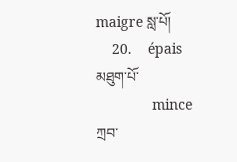maigre སླ་པོ།
    20.    épais མཐུག་པོ་
              mince  ཀྲབ་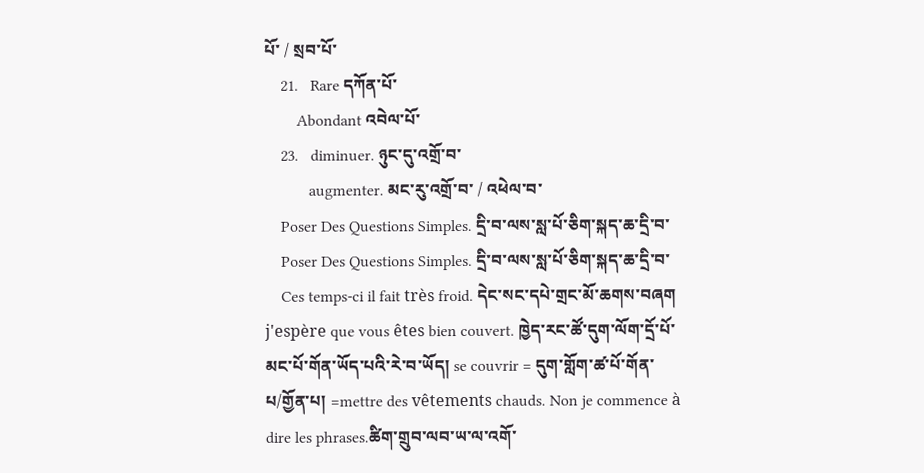པོ་ / སྲབ་པོ་
    21.   Rare དཀོན་པོ་
        Abondant འབེལ་པོ་
    23.   diminuer. ཉུང་དུ་འགྲོ་བ་
           augmenter. མང་རུ་འགྲོ་བ་ / འཕེལ་བ་
    Poser Des Questions Simples. དྲི་བ་ལས་སླ་པོ་ཅིག་སྐད་ཆ་དྲི་བ་
    Poser Des Questions Simples. དྲི་བ་ལས་སླ་པོ་ཅིག་སྐད་ཆ་དྲི་བ་
    Ces temps-ci il fait très froid. དེང་སང་དཔེ་གྲང་མོ་ཆགས་བཞག j'espère que vous êtes bien couvert. ཁྱེད་རང་ཚོ་དུག་ལོག་དྲོ་པོ་མང་པོ་གོན་ཡོད་པའི་རེ་བ་ཡོད། se couvrir = དུག་གློག་ཚ་པོ་གོན་པ/གྱོན་པ། =mettre des vêtements chauds. Non je commence à dire les phrases.ཚིག་གྲུབ་ལབ་ཡ་ལ་འགོ་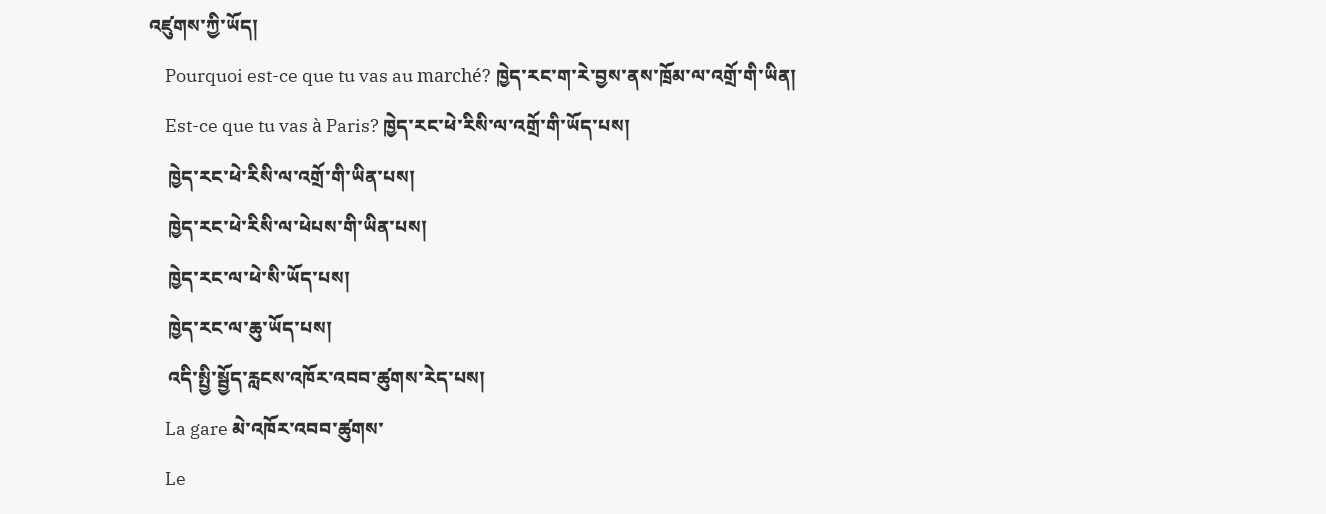འཛུགས་ཀྱི་ཡོད།
    Pourquoi est-ce que tu vas au marché? ཁྱེད་རང་ག་རེ་བྱས་ནས་ཁྲོམ་ལ་འགྲོ་གི་ཡིན།
    Est-ce que tu vas à Paris? ཁྱེད་རང་ཕེ་རིསི་ལ་འགྲོ་གི་ཡོད་པས།
    ཁྱེད་རང་ཕེ་རིསི་ལ་འགྲོ་གི་ཡིན་པས།
    ཁྱེད་རང་ཕེ་རིསི་ལ་ཕེཔས་གི་ཡིན་པས།
    ཁྱེད་རང་ལ་ཕེ་སི་ཡོད་པས།
    ཁྱེད་རང་ལ་ཆུ་ཡོད་པས།
    འདི་སྤྱི་སྦྱོད་རླངས་འཁོར་འབབ་ཚུགས་རེད་པས།
    La gare མེ་འཁོར་འབབ་ཚུགས་
    Le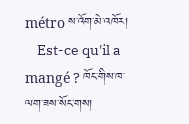métro ས་འོག་མེ་འཁོར།
    Est-ce qu'il a mangé ? ཁོང་གིས་ཁ་ལག་ཟས་སོང་གས།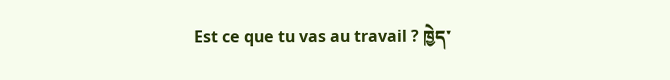Est ce que tu vas au travail ? ཁྱེད་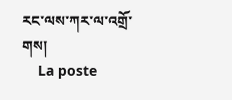རང་ལས་ཀར་ལ་འགྲོ་གས།
    La poste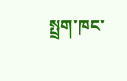སྤྲག་ཁང་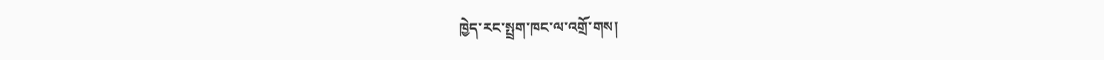ཁྱེད་རང་སྤྲག་ཁང་ལ་འགྲོ་གས།